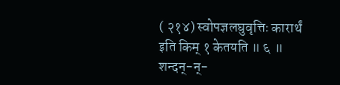( २१४) स्वोपज्ञलघुवृत्तिः कारार्थं इति किम् १ केतयति ॥ ६ ॥ शन्दन्-न्-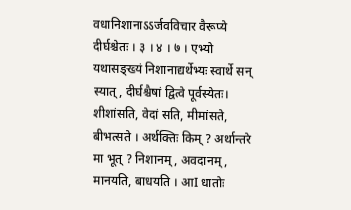वधानिशानाऽऽर्जवविचार वैरूप्ये दीर्घश्चेतः । ३ । ४ । ७ । एभ्यो यथासङ्ख्यं निशानाद्यर्थेभ्यः स्वार्थे सन् स्यात्, दीर्घश्चैषां द्वित्वे पूर्वस्येतः। शीशांसति, वेदां सति, मीमांसते, बीभत्सते । अर्थक्तिः किम् ? अर्थान्तरे मा भूत् ? निशानम् , अवदानम् , मानयति, बाधयति । आI धातोः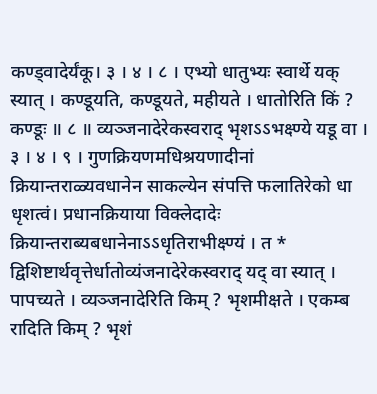कण्ड्वादेर्यंकू। ३ । ४ । ८ । एभ्यो धातुभ्यः स्वार्थे यक् स्यात् । कण्डूयति, कण्डूयते, महीयते । धातोरिति किं ? कण्डूः ॥ ८ ॥ व्यञ्जनादेरेकस्वराद् भृशऽऽभक्ष्ण्ये यडू वा । ३ । ४ । ९ । गुणक्रियणमधिश्रयणादीनां क्रियान्तराळ्यवधानेन साकल्येन संपत्ति फलातिरेको धा धृशत्वं। प्रधानक्रियाया विक्लेदादेः क्रियान्तराब्यबधानेनाऽऽधृतिराभीक्ष्ण्यं । त * द्विशिष्टार्थवृत्तेर्धातोव्यंजनादेरेकस्वराद् यद् वा स्यात् । पापच्यते । व्यञ्जनादेरिति किम् ? भृशमीक्षते । एकम्ब रादिति किम् ? भृशं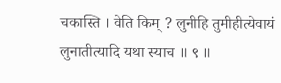चकास्ति । वेति किम् ? लुनीहि तुमीहीत्येवायं लुनातीत्यादि यथा स्याच ॥ ९ ॥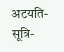अटयति-सूत्रि-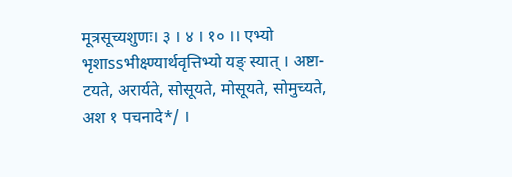मूत्रसूच्यशुणः। ३ । ४ । १० ।। एभ्यो भृशाssभीक्ष्ण्यार्थवृत्तिभ्यो यङ् स्यात् । अष्टा- टयते, अरार्यते, सोसूयते, मोसूयते, सोमुच्यते, अश १ पचनादे*/ ।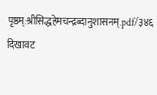पृष्ठम्:श्रीसिद्धहेमचन्द्रब्दानुशासनम्.pdf/३४६
दिखावट